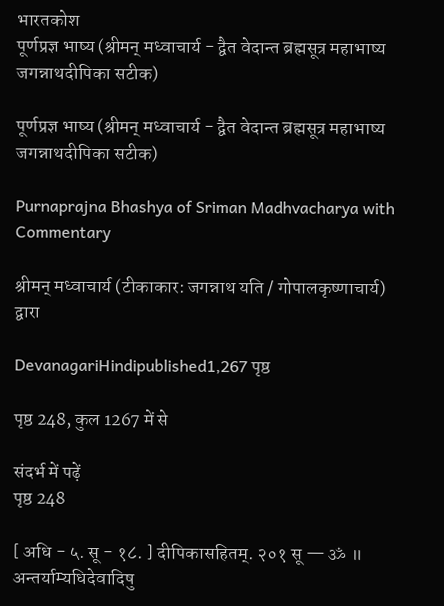भारतकोश
पूर्णप्रज्ञ भाष्य (श्रीमन् मध्वाचार्य - द्वैत वेदान्त ब्रह्मसूत्र महाभाष्य जगन्नाथदीपिका सटीक)

पूर्णप्रज्ञ भाष्य (श्रीमन् मध्वाचार्य - द्वैत वेदान्त ब्रह्मसूत्र महाभाष्य जगन्नाथदीपिका सटीक)

Purnaprajna Bhashya of Sriman Madhvacharya with Commentary

श्रीमन् मध्वाचार्य (टीकाकार: जगन्नाथ यति / गोपालकृष्णाचार्य) द्वारा

DevanagariHindipublished1,267 पृष्ठ

पृष्ठ 248, कुल 1267 में से

संदर्भ में पढ़ें
पृष्ठ 248

[ अधि - ५. सू - १८. ] दीपिकासहितम्. २०१ सू — ॐ ॥ अन्तर्याम्यधिदेवादिषु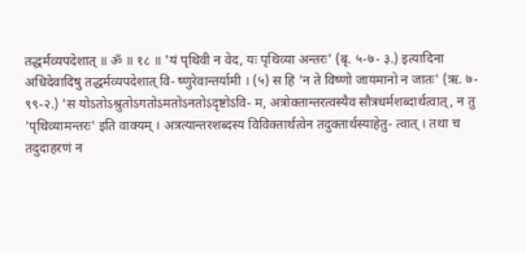तद्धर्मव्यपदेशात् ॥ ॐ ॥ १८ ॥ 'यं पृथिवी न वेद, यः पृथिव्या अन्तरः' (बृ. ५-७- ३.) इत्यादिना अधिदेवादिषु तद्धर्मव्यपदेशात् वि- ष्णुरेवान्तर्यामी । (५) स हि 'न ते विष्णो जायमानो न जातः' (ऋ. ७- ९९-२.) 'स योऽतोऽश्रुतोऽगतोऽमतोऽनतोऽदृष्टोऽवि- म, अत्रोक्तान्तरत्वस्यैव सौत्रधर्मशब्दार्थत्वात्, न तु 'पृथिव्यामन्तरः' इति वाक्यम् । अत्रत्यान्तरशब्दस्य विविक्तार्थत्वेन तदुक्तार्थस्याहेतु- त्वात् । तथा च तदुदाहरणं न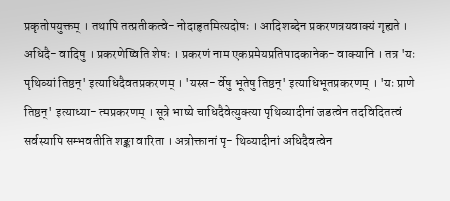प्रकृतोपयुक्तम् । तथापि तत्प्रतीकत्वे- नोदाहृतमित्यदोषः । आदिशब्देन प्रकरणत्रयवाक्यं गृह्यते । अधिदै- वादिषु । प्रकरणेष्विति शेषः । प्रकरणं नाम एकप्रमेयप्रतिपादकानेक- वाक्यानि । तत्र 'यः पृथिव्यां तिष्ठन्' इत्याधिदैवतप्रकरणम् । 'यस्स- र्वेषु भूतेषु तिष्ठन्' इत्याधिभूतप्रकरणम् । 'यः प्राणे तिष्ठन्' इत्याध्या- त्मप्रकरणम् । सूत्रे भाष्ये चाधिदैवेत्युक्त्या पृथिव्यादीनां जडत्वेन तदविदितत्वं सर्वस्यापि सम्भवतीति शङ्का वारिता । अत्रोक्तानां पृ- थिव्यादीनां अधिदैवत्वेन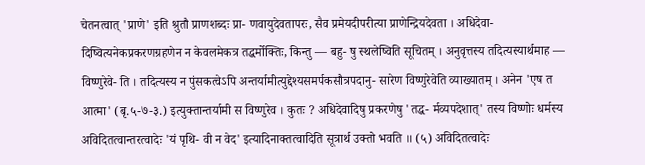चेतनत्वात् 'प्राणे' इति श्रुतौ प्राणशब्दः प्रा- णवायुदेवतापरः, सैव प्रमेयदीपरीत्या प्राणेन्द्रियदेवता । अधिदेवा- दिष्वित्यनेकप्रकरणग्रहणेन न केवलमेकत्र तद्धर्मोक्तिः, किन्तु — बहु- षु स्थलेष्विति सूचितम् । अनुवृत्तस्य तदित्यस्यार्थमाह — विष्णुरेवे- ति । तदित्यस्य न पुंसकत्वेऽपि अन्तर्यामीत्युद्देश्यसमर्पकसौत्रपदानु- सारेण विष्णुरेवेति व्याख्यातम् । अनेन 'एष त आत्मा' (बृ.५-७-३.) इत्युक्तान्तर्यामी स विष्णुरेव । कुतः ? अधिदेवादिषु प्रकरणेषु 'तद्ध- र्मव्यपदेशात्' तस्य विष्णोः धर्मस्य अविदितत्वान्तरत्वादेः 'यं पृथि- वी न वेद' इत्यादिनाक्तत्वादिति सूत्रार्थ उक्तो भवति ॥ (५) अविदितत्वादेः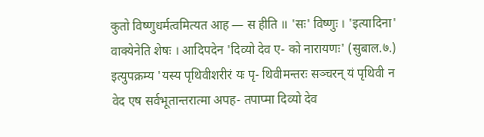कुतो विष्णुधर्मत्वमित्यत आह — स हीति ॥ 'सः' विष्णुः । 'इत्यादिना' वाक्येनेति शेषः । आदिपदेन 'दिव्यो देव ए- को नारायणः' (सुबाल.७.) इत्युपक्रम्य 'यस्य पृथिवीशरीरं यः पृ- थिवीमन्तरः सञ्चरन् यं पृथिवी न वेद एष सर्वभूतान्तरात्मा अपह- तपाप्मा दिव्यो देव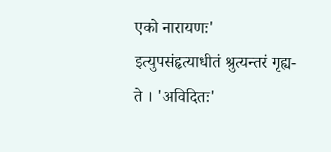एको नारायणः' इत्युपसंहृत्याधीतं श्रुत्यन्तरं गृह्य- ते । 'अविदितः'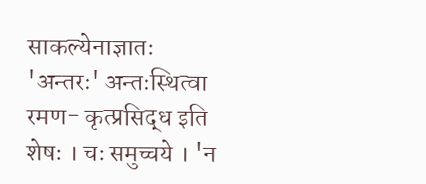साकल्येनाज्ञातः 'अन्तरः' अन्तःस्थित्वा रमण- कृत्प्रसिद्ध इति शेषः । चः समुच्चये । 'न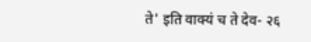ते' इति वाक्यं च ते देव- २६